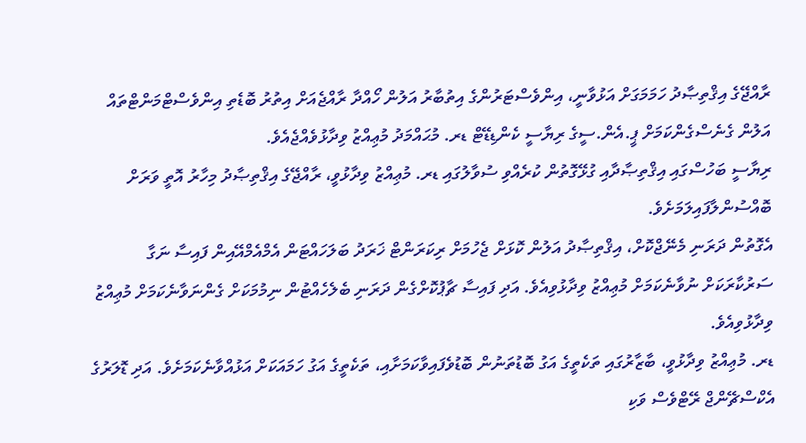ރާއްޖޭގެ އިޤްތިޞާދު ހަމަމަގަށް އަޅުވާނީ، އިންވެސްޓަރުންގެ އިތުބާރު އަލުން ހޯއްދާ ރާއްޖެއަށް އިތުރު ބޮޑެތި އިންވެސްޓްމަންޓްތައް އަލުން ގެނެސްގެންކަމަށް ޕީ.އެން.ސީގެ ރިޔާސީ ކެންޑިޑޭޓް ޑރ. މުޙައްމަދު މުޢިއްޒު ވިދާޅުވެއްޖެއެވެ.
ރިޔާސީ ބަހުސްގައި އިޤްތިޞާދާއި ގުޅޭގޮތުން ކުރެއްވި ސުވާލުގައި ޑރ. މުޢިއްޒު ވިދާޅުވީ، ރާއްޖޭގެ އިޤްތިޞާދު މިހާރު އޮތީ ވަރަށް ބޮއްސުންލާފައިލަމަށެވެ.
އެގޮތުން ދަރަނި މެނޭޖްކޮށް، އިޤްތިޞާދު އަލުން ކޮޅަށް ޖެހުމަށް ރިކަރަންޓް ޚަރަދު ބަލަހައްޓަން އެމްއެމްއޭއިން ފައިސާ ނަގާ ސަރުކާރަކަށް ނުވާނެކަމަށް މުޢިއްޒު ވިދާޅުވިއެވެ. އަދި ފައިސާ ޗާޕުކޮށްގެން ދަރަނި ބެލެހެއްޓުން ނިމުމަކަށް ގެންނަވާނެކަމަށް މުޢިއްޒު ވިދާޅުވިއެވެ.
ޑރ. މުޢިއްޒު ވިދާޅުވީ، ބާޒާރުގައި ތަކެތީގެ އަގު ބޮޑުތަނުން ބޮޑުވެފައިވާކަމަށާއި، ތަކެތީގެ އަގު ހަމައަކަށް އަޅުއްވާނެކަމަށެވެ. އަދި ޑޮލަރުގެ އެކްސްޗޭންޖް ރޭޓްވެސް ވަކި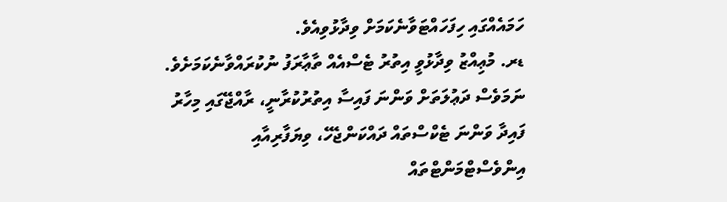ހަމައެއްގައި ހިފަހައްޓަވާނެކަމަށް ވިދާޅުވިއެވެ.
ޑރ. މުޢިއްޒު ވިދާޅުވީ އިތުރު ޓެސްއެއް ތާޢާރަފު ނުކުރައްވާނެކަމަށެވެ. ނަމަވެސް ދަޢުލަތަށް ވަންނަ ފައިސާ އިތުރުކުރާނީ، ރާއްޖޭގައި މިހާރު ފައިދާ ވަންނަ ޓެކްސްތައް ދައްކަންޖެހޭ، ވިޔަފާރިއާއި އިންވެސްޓްމަންޓްތައް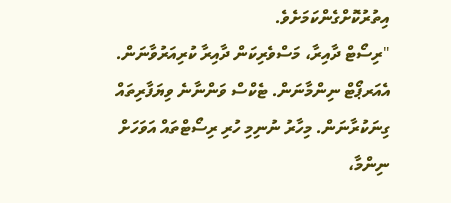އިތުރުކޮށްގެންކަމަށެވެ.
"ރިސޯޓް ދާއިރާ، މަސްވެރިކަން ދާއިރާ ކުރިއަރުވާނަން. އެއަރޕޯޓް ނިންމާނަން. ޓެކްސް ވަންނާނެ ވިޔަފާރިތައް ގިނަކުރާނަން. މިހާރު ނުނިމި ހުރި ރިސޯޓްތައް އަވަހަށް ނިންމާ،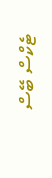ޓެކްސް ބޭސް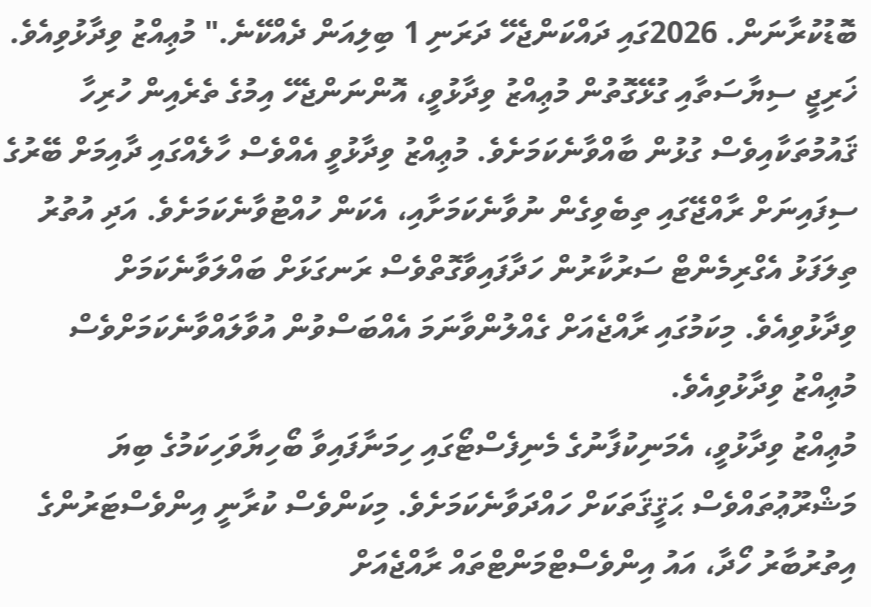ބޮޑުކުރާނަން. 2026ގައި ދައްކަންޖެހޭ ދަރަނި 1 ބިލިއަން ދެއްކޭނެ." މުޢިއްޒު ވިދާޅުވިއެވެ.
ޚަރިޖީ ސިޔާސަތާއި ގުޅޭގޮތުން މުޢިއްޒު ވިދާޅުވީ، އޮންނަންޖެހޭ އިމުގެ ތެރެއިން ހުރިހާ ޤައުމުތަކާއިވެސް ގުޅުން ބާއްވާނެކަމަށެވެ. މުޢިއްޒު ވިދާޅުވީ އެއްވެސް ހާލެއްގައި ދާއިމަށް ބޭރުގެ ސިފައިނަށް ރާއްޖޭގައި ތިބެވިގެން ނުވާނެކަމަށާއި، އެކަން ހުއްޓުވާނެކަމަށެވެ. އަދި އުތުރު ތިލަފަޅު އެގްރިމެންޓް ސަރުކާރުން ހަދާފައިވާގޮތްވެސް ރަނގަޅަށް ބައްލަވާނެކަމަށް ވިދާޅުވިއެވެ. މިކަމުގައި ރާއްޖެއަށް ގެއްލުންވާނަމަ އެއްބަސްވުން އުވާލައްވާނެކަމަށްވެސް މުޢިއްޒު ވިދާޅުވިއެވެ.
މުޢިއްޒު ވިދާޅުވީ، އެމަނިކުފާނުގެ މެނިފެސްޓޯގައި ހިމަނާފައިވާ ބޯހިޔާވަހިކަމުގެ ބިޔަ މަޝްރޫޢުތައްވެސް ޙަޤީޤަތަކަށް ހައްދަވާނެކަމަށެވެ. މިކަންވެސް ކުރާނީ އިންވެސްޓަރުންގެ އިތުރުބާރު ހޯދާ، އައު އިންވެސްޓްމަންޓްތައް ރާއްޖެއަށް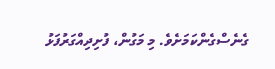ގެނެސްގެންކަމަށެވެ. މި މަގުން، ފުށިދިއްގަރުފަޅު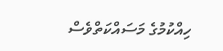ހިއްކުމުގެ މަސައްކަތްވެސް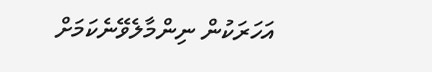އަހަރަކުން ނިންމާލެވޭނެކަމަށް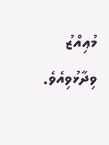މުޢިއްޒު ވިދާޅުވިއެވެ.